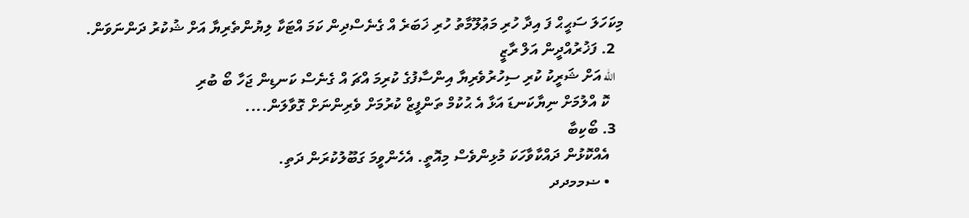މިކަހަލަ ސަޙީޙް ފަ އިދާ ހުރި މަޢުލޫމާތު ހުރި ޚަބަރެ އް ގެނެސްދިން ކަމަ އްޓަކާ ލިޔުންތެރިޔާ އަށް ޝުކުރު ދަންނަވަން.
  2. ފަޚުރުއްދީން އަލް ރާޒީ
    الله އަށް ޝަރީކު ކުރި ސިހުރުވެރިޔާ އިންސާފުގެ ކުރިމަ އްޗަ އް ގެނެސް ކަނޑިން ޖަހާ ބޯ ބުރި
    ކޮ އްލުމަށް ނިޔާކަނޑަ އަޅާ އެ ޙުކުމް ތަންފީޒް ކުރުމަށް ވެރިންނަށް ގޮވާލަން....
  3. ބޯކިބާ
    އެއްކޮޅުން ދައްކާވާހަކަ މުޅިންވެސް މިއޮތީ. އެހެންވީމަ ގަބޫލުކުރަން ދަތި.
    • ޟމމދދ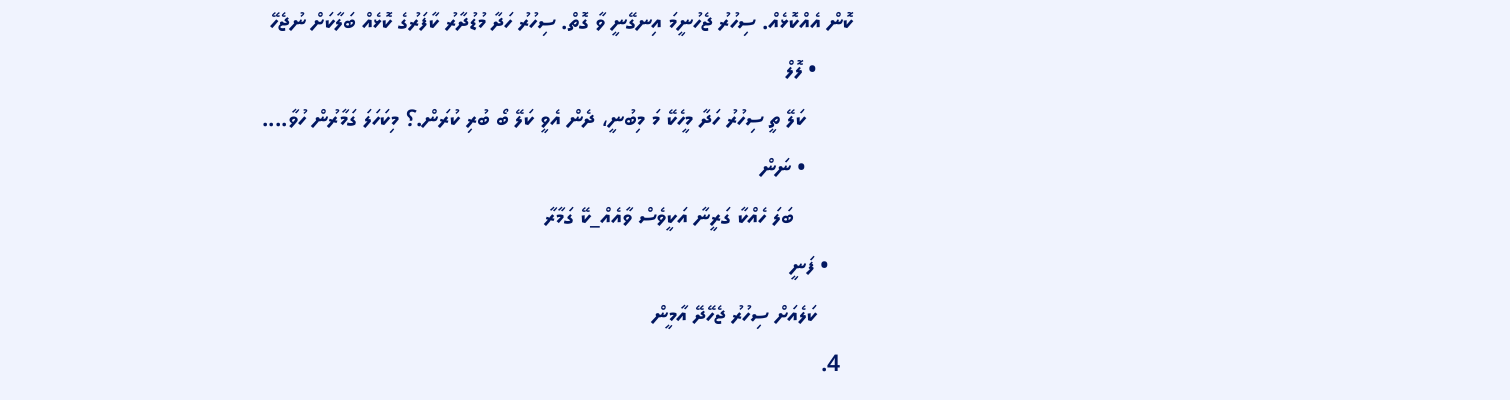ކޮން އެއްކޮޅެއް. ސިހުރު ޖެހުނީމަ އިނގޭނީ ވާ ގޮތް. ސިހުރު ހަދާ މުޑުދާރު ކާފަރުގެ ކޮޅެއް ބަލާކަށް ނުޖެހޭ
      • ލޮލް
        ކަލޭ ތީ ސިހުރު ހަދާ މީހެކޭ މަ މިބުނީ، ދެން އެވީ ކަލޭ ބޯ ބުރި ކުރަން.؟ މިކަހަލަ ގަމާރުން ހުވާ....
        • ނަން
          ބަލަ ހެއްކާ ގަރީނާ އަކީވެސް ވާއެއް_ކޭ ގަމާރާ
    • ފަނީ
      ކަލެއަށް ސިހުރު ޖެހޭދޭ އާމީން
  4.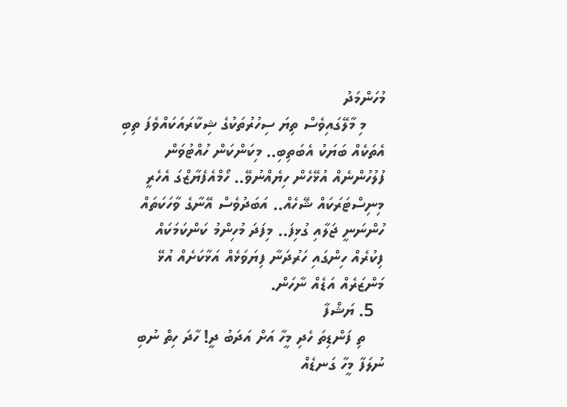މުހަންމަދު
    މި މާލޭގައިވެސް ތިޔަ ސިހުރުތަކުގެ ޝިކާރައަކައްވެފަ ތިބި އެތަކެއް ބަޔަކު އެބަތިބި.. މިކަންކަން ހުއްޓުވަން ފުލުހުންނެއް އުޅޭހެން ހިޔެއްނުވޭ.. ހޯމްއެފެޔާޒްގަ އެހެރީ މިނިސްޓަރަކައް ޝޭހެއް.. އަބަދުވެސް އޭނާގެ ވާހަކަތައް ހުންނަނީ ޖަލާއި ގުޅިފަ.. މިފަދަ މުހިންމު ކަންކަމަކައް ފިކުރެއް ހިންގައި ހަރުދަނާ ފިޔަވަޅެއް އަޅާކަށެއް އުޅޭ މަންޒަރެއް އަޑެއް ނާހަން.
  5. ޔަޝްފާ
    ތި ފަންޑިތަ ހެދި މީހާ އަށް އަދަބު ދީ! ހާދަ ހިތް ނުބި ނުލަފާ މީހާ ގަނޑެއް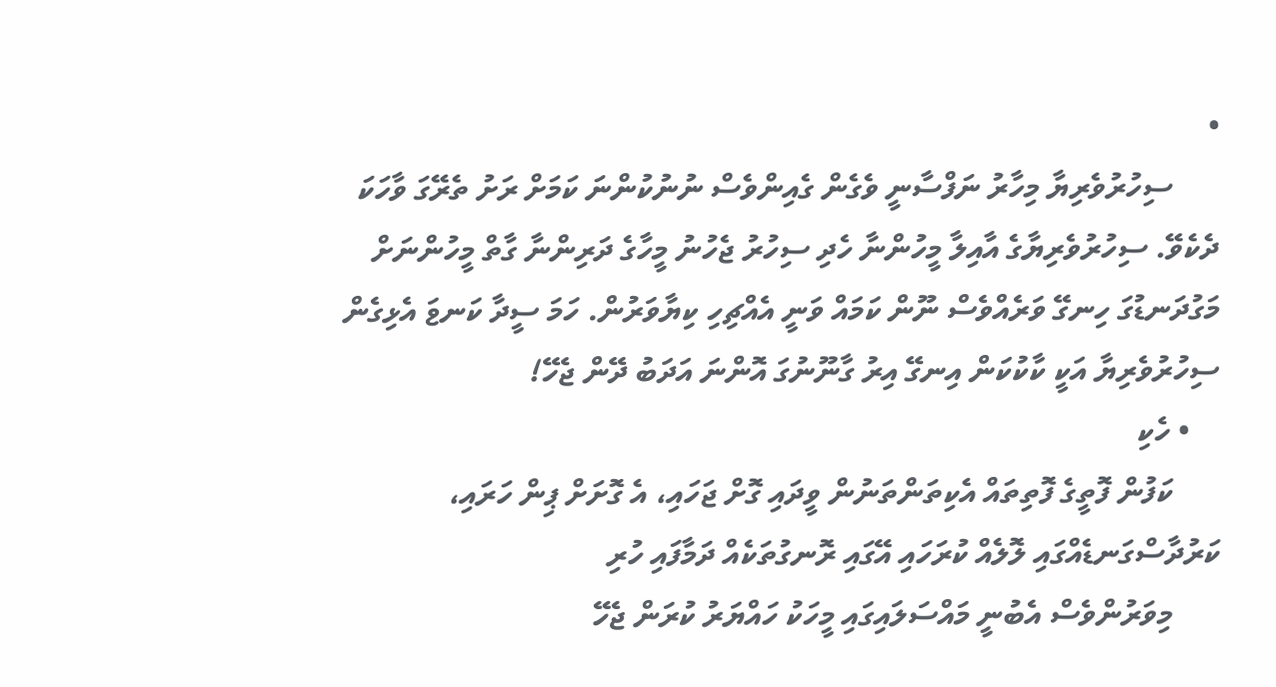•
      ސިހުރުވެރިޔާ މިހާރު ނަފްސާނީ ވެގެން ގެއިންވެސް ނުނުކުންނަ ކަމަށް ރަށު ތެރޭގަ ވާހަކަ ދެކެވޭ. ސިހުރުވެރިޔާގެ އާއިލާ މީހުންނާ ހެދި ސިހުރު ޖެހުނު މީހާގެ ދަރިންނާ ގާތް މީހުންނަށް މަގުދަނޑުގަ ހިނގޭ ވަރެއްވެސް ނޫން ކަމައް ވަނީ އެއްޗިހި ކިޔާވަރުން. ހަމަ ސީދާ ކަނޱަ އެޅިގެން ސިހުރުވެރިޔާ އަކީ ކާކުކަން އިނގޭ އިރު ގާނޫނުގަ އޮންނަ އަދަބު ދޭން ޖެހޭ!
    • ހެކި
      ކަފުން ފޮތީގެ ފޮތިތައް އެކިތަންތަނުން ވީދައި ގޮށް ޖަހައި، އެ ގޮށަށް ޕިން ހަރައި، ކަރުދާސްގަނޑެއްގައި ލޮލެއް ކުރަހައި އޭގައި ރޮނގުތަކެއް ދަމާފައި ހުރި
      މިވަރުންވެސް އެބުނީ މައްސަލައިގައި މީހަކު ހައްޔަރު ކުރަން ޖެހޭ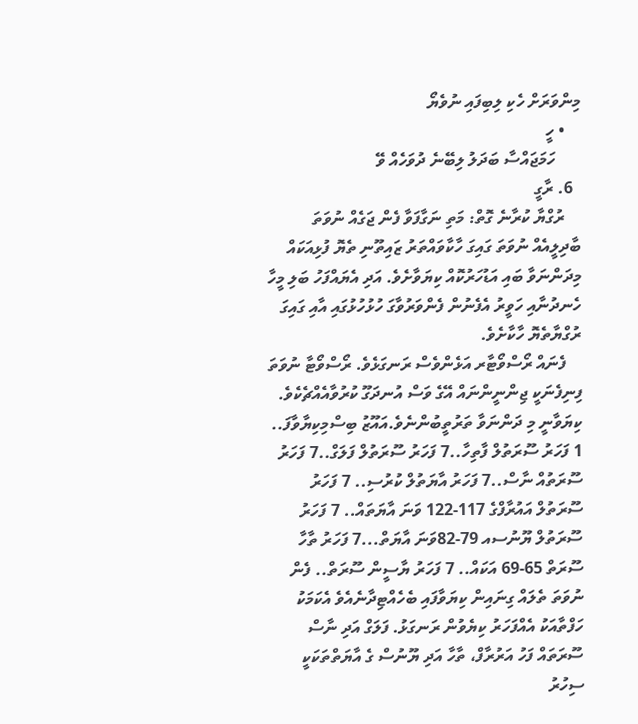މިންވަރަށް ހެކި ލިބިފައި ނުވެޔޯ
    • ހީ
      ހަމަޖައްސާ ބަދަލު ލިބޭނެ ދުވަހެއް ވޭ
  6. ރާގީ
    ރުގްޔާ ކުރާނެ ގޮތް: މަތި ނަގާފަވާ ފެން ޖަގެއް ނުވަތަ ބާދިލީއެއް ނުވަތަ ގައިގަ ހާކާވައްތަރު ޒައިތޫނި ތެޔޮ ފުޅިއަކައް މިދަންނަވާ ބައި އަޑުހަރުކޮއް ކިޔަވާށެވެ. އަދި އެޔައްފަހު ބަލި މީހާ ހެނދުނާއި ހަވީރު އެފެނުން ފެންވަރުވާގަ ހުޅުހުޅުގައި އާއި ގައިގަ ރުގްޔާތެޔޮ ހާކާށެވެ.
    ފެނައް ރޯސްވޯޓާރ އަޅެންވެސް ރަނގަޅެވެ. ރޯސްވޯޓާ ނުވަތަ ފިނިފެނަކީ ޖިންނީންނައް އޭގެ ވަސް އުނދަގޫ ކުރުވާއެއްޗެކެވެ. ކިޔަވާނީ މި ދަންނަވާ ތަރުތީބުންނެވެ.އައޫޒު ބިސްމިކިޔާވާފަ.. 1 ފަހަރު ސޫރަތުލް ފާތިހާ..7 ފަހަރު ސޫރަތުލް ފަލަގް..7 ފަހަރު ސޫރަތުއް ނާސް..7 ފަހަރު އާޔަތުލް ކުރުސި.. 7 ފަހަރު ސޫރަތުލް އައުރާފްގެ 117-122 ވަނަ އާޔަތައް.. 7 ފަހަރު ސޫރަތުލް ޔޫނުސއ 79-82ވަނަ އާޔަތް...7 ފަހަރު ތާހާ ސޫރަތް 65-69 އަކައް.. 7 ފަހަރު ޔާސީން ސޫރަތް.. ފެން ނުވަތަ ތެލައް ގިނައިން ކިޔަވާފައި ބެހެއްޓިދާނެއެވެ އެކަމަކު ހަފްތާއަކު އެއްފަހަރު ކިޔެވުން ރަނގަޅު. ފަލަގް އަދި ނާސް ސޫރަތައް ފަހު އަރުރާފް، ތާހާ އަދި ޔޫނުސް ގެ އާޔަތްތަކަކީ ސިހުރު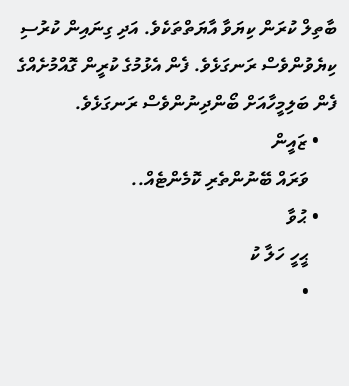ބާތިލް ކުރަން ކިޔަވާ އާޔަތްތަކެވެ. އަދި ގިނައިން ކުރުސި ކިޔެވުންވެސް ރަނގަޅެވެ. ފެން އެޅުމުގެ ކުރީން ގޮއްމުށެއްގެ ފެން ބަލިމީހާއަށް ބޯންދިނުންވެސް ރަނގަޅެވެ.
    • ޒައީން
      ވަރައް ބޭނުންތެރި ކޮމެންޓެއް..
    • ޙުވާ
      ޙީހީ ހަލާ ކު
      •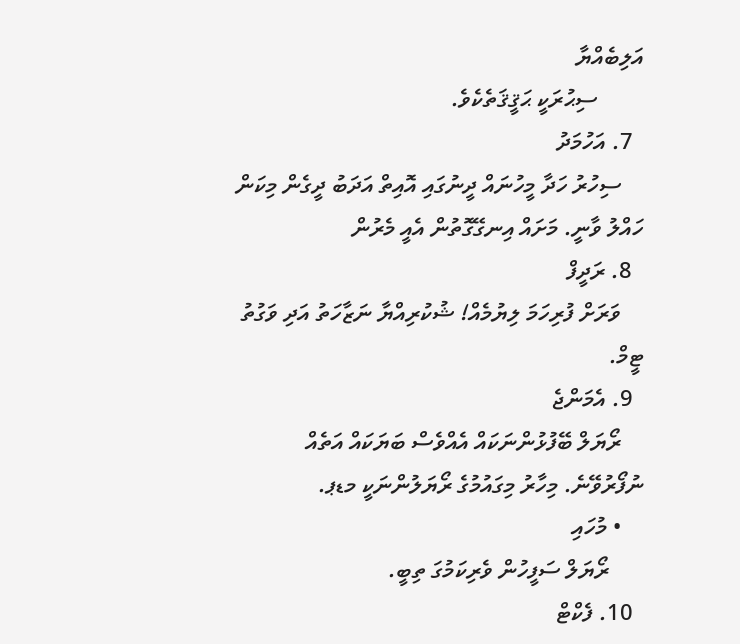އަލިބެއްޔާ
        ސިޙުރަކީ ޙަޤީޤަތެކެވެ.
  7. އަހުމަދު
    ސިހުރު ހަދާ މީހުނައް ދީނުގައި އޮއިތް އަދަބު ދީގެން މިކަން ހައްލު ވާނީ. މަށައް އިނގޭގޮތުން އެއީ މެރުން
  8. ރަދީފް
    ވަރަށް ފުރިހަމަ ލިޔުމެއް! ޝުކުރިއްޔާ ނަޒާހަތު އަދި ވަގުތު ޓީމް.
  9. އެމަންޖެ
    ރޯޔަލް ބޭފުޅުންނަކައް އެއްވެސް ބަޔަކައް އަތެއް ނުފޯރުވޭނެ. މިހާރު މިގައުމުގެ ރޯޔަލުންނަކީ މޑޕ.
    • މުހައި
      ރޯޔަލް ސަފީހުން ވެރިކަމުގަ ތިބީ.
  10. ފެކްޓް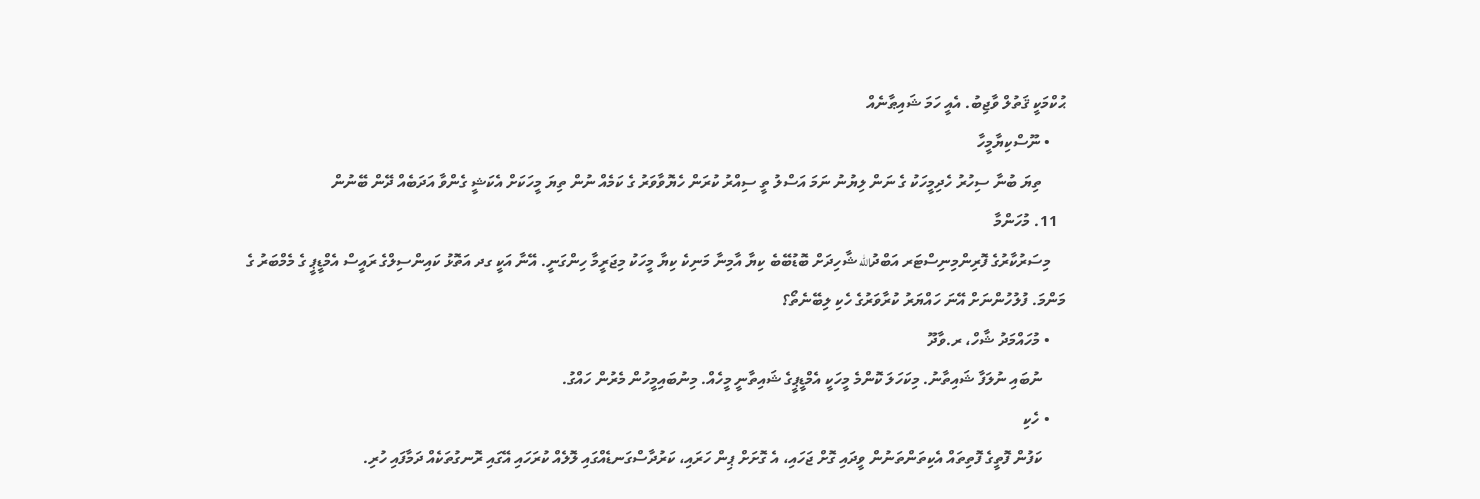ޙުކްމަކީ ޤަތުލް ވާޖިބު. އެއީ ހަމަ ޝައިޠާނެއް
    • ނޫސްކިޔާމީހާ
      ތިޔަ ބުނާ ސިހުރު ހެދިމީހަކު ގެ ނަން ލިޔުނު ނަމަ އަސްލު ތީ ސިއްރު ކުރަން ހެޔޮވާވަރު ގެ ކަމެއް ނުން ތިޔަ މީހަކަށް އެކަޝީ ގެންވާ އަދަބެއް ދޭން ބޭނުން
  11. މުހަންމާ
    މިސަރުކާރުގެ ފޮރިންމިނިސްޓަރ އަބްދުالله ޝާހިދަށް ބޮޑުބޭބެ ކިޔާ އާމިނާ މަނިކެ ކިޔާ މީހަކު މިޖަރީމާ ހިންގަނީ. އޭނާ އަކީ ގދ އަތޮޅު ކައިންސިލްގެ ރައީސް އެމްޑީޕީ ގެ މެމްބަރު ގެ މަންމަ. ފުލުހުންނަށް އޭނަ ހައްޔަރު ކުރާވަރުގެ ހެކި ލިބޭނެތޯ؟
    • މުހައްމަދު ޝާހް، ރ.ވާދޫ
      ނުބައި ނުލަފާ ޝައިތާނު. މިކަހަލަ ކޮންމެ މީހަކީ އެމްޑީޕީގެ ޝައިތާނީ މީހެއް. މިނުބައިމީހުން މެރުން ހައްގު.
    • ހެކި
      ކަފުން ފޮތީގެ ފޮތިތައް އެކިތަންތަނުން ވީދައި ގޮށް ޖަހައި، އެ ގޮށަށް ޕިން ހަރައި، ކަރުދާސްގަނޑެއްގައި ލޮލެއް ކުރަހައި އޭގައި ރޮނގުތަކެއް ދަމާފައި ހުރި.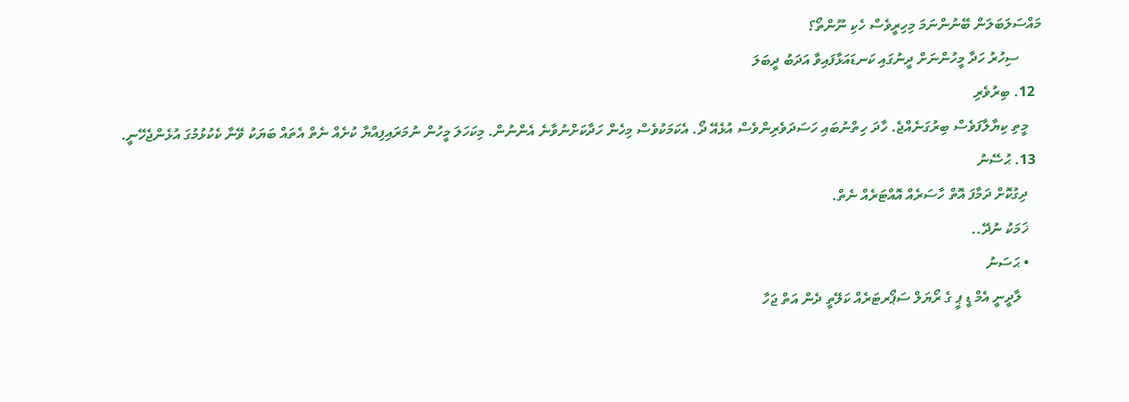މައްސަލަބަލަން ބޭނުންނަމަ މިހިރީވެސް ހެކި ނޫންތޯ؟
      ސިހުރު ހަދާ މީހުންނަށް ދީނުގައި ކަނޑައަޅާފައިވާ އަދަބު ދީބަލަ
  12. ބިރުވެރި
    މީތި ކިޔާލާފަވެސް ބިރުގަނެއްޖެ. ހާދަ ހިތްނުބައި ހަސަދަވެރިންވެސް އުޅެއޭ ދޯ. އެކަމަކުވެސް މިހެން ހަދާކަށްނުވާނެ އެންނުން. މިކަހަލަ މީހުން ނުމަރައިފިއްޔާ ކުށެއް ނެތް އެތައް ބަޔަކު ވޭނާ ކެކުޅުމުގަ އުޅެންޖެހޭނީ.
  13. ޙުސޭނު
    ދިގުކޮށް ދަމާފަ އޮތް ހާސަރެއް އޮއްޓަރެއް ނެތް.
    ޚަމަކު ނުދޭ..
    • ޙަސަނު
      ލާދީނީ އެމް ޑީ ޕީ ގެ ރޯޔަލް ސަޕޯރޓަރެއް ކަލޭތީ ދެން އަތް ޖަހާ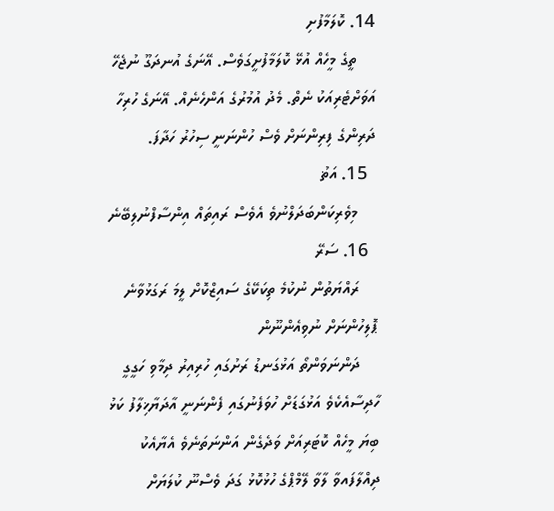14. ކޮލަމާފުށި
    ތީގެ މީހެއް އުޅޭ ކޮލަމާފުށީގަވެސް. އޭނަގެ އުނދަގޫ ނުޖެހޭ އަވަށްޓެރިއަކު ނެތް. މެދު އުމުރުގެ އަންހެނެއް. އޭނަގެ ހުރިހާ ދަރިންގެ ފިރިންނަށް ވެސް ހުންނަނީ ސިހުރު ހަދާފަ.
  15. އަޡު
    މިވެރިކަންބަދަލްނުވެ އެވެސް ރައިތައް އިންސާފްނުލިބޭނެ
  16. ސަރޭ
    ރައްޔަތުން ނުކުމެ ތިކަކޭގެ ސައިޒްކޮށް ލީމަ ރަގަޅުވާނެ ޕޮލިހުންނަށް ނުވިއެންނޫން
    ދަންނަވަންތޯ އަޅުގަނޑު ރަށުގައި ހުރިއިރު ދިމާވި ހަގީގީ ހާދިސާއެކެވެ އަޅުގަޑަށް ހުވަފެނުގައި ފެންނަނީ އާދަޔާޚިލާފު ކަޅު ބިޔަ މީހެއް ކޮޓަރިއަށް ވަދެގެން އަންނަތަނެވެ އެޔާއެކު ދިއްލާފައވާ ލާވާ ލޭމްޕްގެ ހުޅުކޮޅު ގަދަ ވެސްނޫ ކުލަޔަށް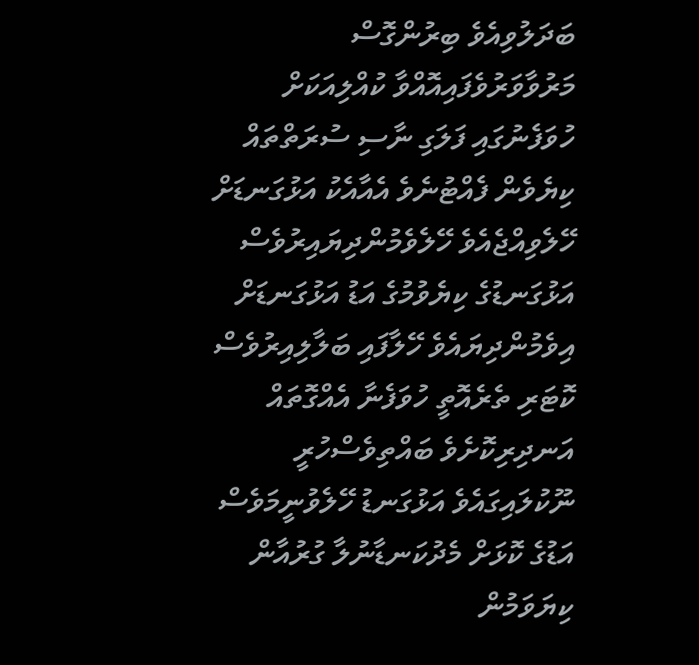ބަދަލުވިއެވެ ބިރުންގޮސް މަރުވާވަރުވެފައިއޮއްވާ ކުއްލިއަކަށް ހުވަފެނުގައި ފަލަގި ނާސި ސުރަތްތައް ކިޔެވެން ފެއްޓުނެވެ އެއާއެކު އަޅުގަނޑަށް ހޭލެވިއްޖެއެވެ ހޭލެވެމުންދިޔައިރުވެސް އަޅުގަނޑުގެ ކިޔެވުމުގެ އަޑު އަޅުގަނޑަށް އިވެމުންދިޔައެވެ ހޭލާފައި ބަލާލިއިރުވެސް ކޮޓަރި ތެރެއޮތީ ހުވަފެނާ އެއްގޮތައް އަނދިރިކޮށެވެ ބައްތިވެސްހުރީ ނޫކުލައިގައެވެ އަޅުގަނޑު ހޭލެވުނީމަވެސް އަޑުގެ ކޮޅަށް މެދުކަނޑާނުލާ ގުރުއާން ކިޔަވަމުން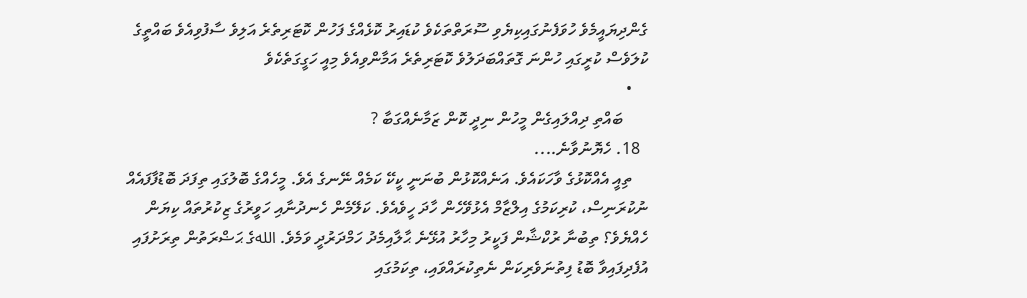ގެންދިޔައީމެވެ ހުވަފެނުގައިކިޔެވި ސޫރަތްތަކެވެ ކުޑައިރު ކޮޅެއްގެ ފަހުން ކޮޓަރިތެރެ އަލިވެ ސާފުވިއެވެ ބައްތީގެ ކުލަވެސް ކުރީގައި ހުންނަ ގޮތައްބަދަލުވެ ކޮޓަރިތެރެ އަމާންވިއެވެ މިއީ ހަގީގަތެކެވެ
    •
      ބައްތި ދިއްލައިގެން މީހުން ނިދީ ކޮން ޒަމާނެއްގަބާ ?
  18. ހެޔޮނުވާނެ....
    ތިއީ އެއްކޮޅުގެ ވާހަކައެވެ. އަނެއްކޮޅުން ބުނަނީ ކީކޭ ކަމެއް ނޭނގެ އެވެ. މީހެއްގެ ބޮލުގައި ތިފަދަ ބޮޑުފާފައެއް ނުކުރަނިސް، ކުރިކަމުގެ އިލްޒާމް އެޅުވޭހެން ހާދަ ހީވެއެވެ. ކަލޭމެން ހެނދުނާއި ހަވީރުގެ ޒިކުރުތައް ކިޔަން ހެއްޔެވެ؟ ތިބުނާ ރުކްޝާން ފަކީރު މިހާރު އުޅޭނެ ޙާލާއިމެދު ހަމްދަރުދީ ވަމެވެ. اللهގެ ޙަޟްރަތުން ތިރަށުފައި އުފެދިފައިވާ ބޮޑު ފިތުނަވެރިކަން ނެތިކުރައްވައި، ތިކަމުގައި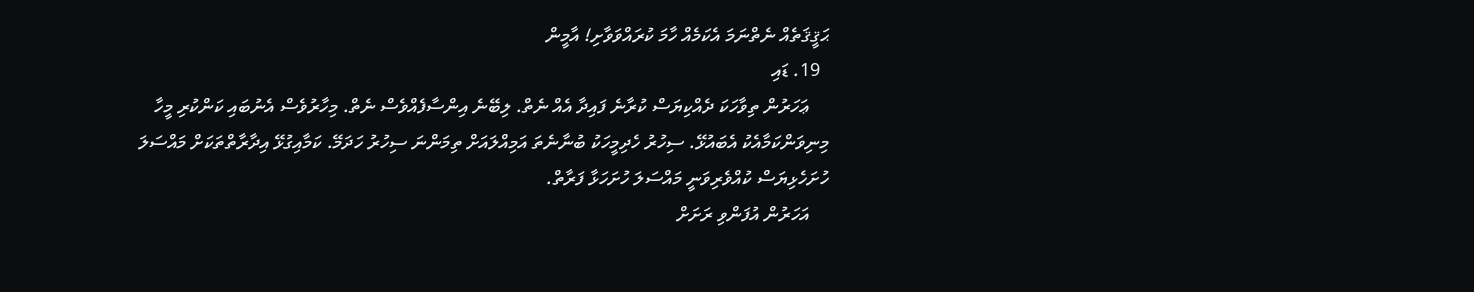ޙަޤީޤަތެއް ނެތްނަމަ އެކަމެއް ހާމަ ކުރައްވަވާށި! އާމީން
  19. ޑައި
    ޢަހަރުން ތިވާހަކަ ދެއްކިޔަސް ކުރާނެ ފައިދާ އެއް ނެތް. ލިބޭނެ އިންސާފެއްވެސް ނެތް. މިހާރުވެސް އެނުބައި ކަންކުރި މީހާ މިނިވަންކަމާއެކު އެބައުޅޭ. ސިހުރު ހެދިމީހަކު ބުނާނެތަ އަމިއްލައަށް ތިމަންނަ ސިހުރު ހަދަމޭ. ކަމާއިގުޅޭ އިދާރާތްތަކަށް މައްސަލަ ހުށަހެޅިޔަސް ކުއްވެރިވަނީ މައްސަލަ ހުށަހަޅާ ފަރާތް.
    އަހަރުން އުފަންވި ރަށަށް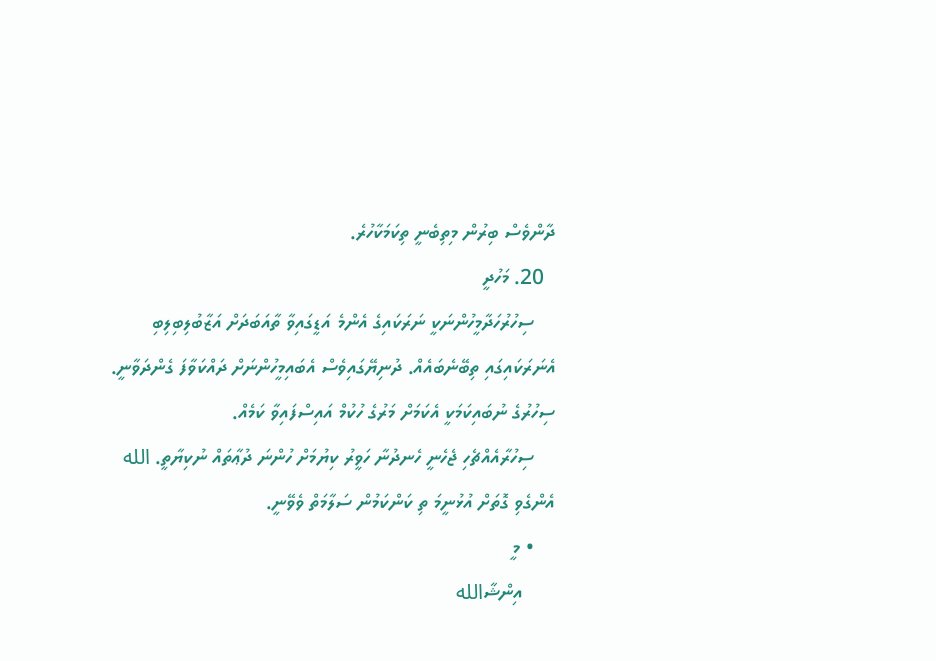ދާންވެސް ބިރުން މިތިބެނީ ތިކަމަކާހުރެ.
  20. މަހުދީ
    ސިހުރުހަދާމީހުންނަކީ ނަރަކައިގެ އެންމެ އަޑީގައިވާ ތާއަބަދަށް އަޒާބުލިބިލިބި އެނަރަކައިގައި ތިބޭނެބައެއް. ދުނިޔޭގައިވެސް އެބައިމީހުންނަށް ދައްކަވާފަ ގެންދަވާނީ. ސިހުރުގެ ނުބައިކަމަކީ އެކަމަށް މަރުގެ ހުކުމް އައިސްފައިވާ ކަމެއް.
    ސިހުރާއެއްޗެހި ޖެހެނީ ހެނދުނާ ހަވީރު ކިޔުމަށް ހުންނަ ދުޢާތައް ނުކިޔާތީ. الله އެންގެވި ގޮތަށް އުޅުނީމަ ތި ކަންކަމުން ސަލާމަތް ވެވޭނީ.
    • މީ
      އިންޝާالله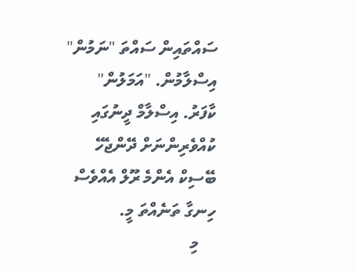ސައްތައިން ސައްތަ "ނަމުން" އިސްލާމުން. "އަމަލުން" ކާފަރު. އިސްލާމް ދީނުގައި ކުއްވެރިންނަށް ދޭންޖެހޭ ބޭސިކް އެންމެ ރޫލް އެއްވެސް ހިނގާ ތަނެއްތަ މީ.
    މި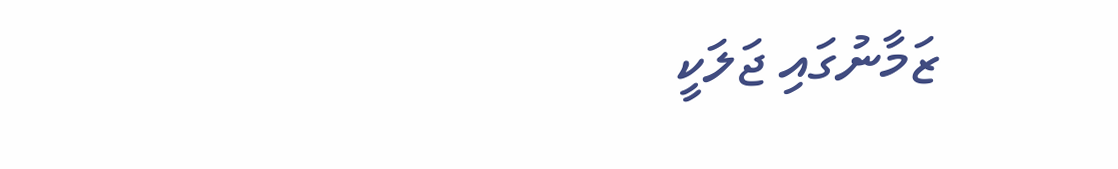ޒަމާނުގައި ޖަލަކީ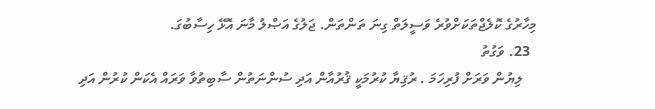މިހާރުގެ ކޮލެޖްތަކަށްވުރެ ވަސީލަތް ގިނަ ތަންތަން. ޖަލުގެ އަޞްލު މާނަ އޮޅޭ ހިސާބުގަ.
  23. ވަގުތު
    ލިޔުން ވަރަށް ފުރިހަމަ . ރުޤިޔާ ކުރުމަކީ ޤުރުއާން އަދި ސުންނަތުން ސާބިތުވާ ވަރައް އެކަން ކުރުން އަދި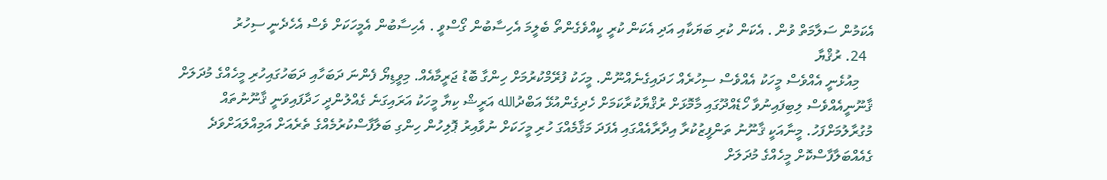އެކަމުން ސަލާމަތް ވުން . އެކަން ކުރި ބަޔަކާއި އަދި އެކަން ކުރީ ކީއްވެގެންތޯ ބެލީމަ އެހިސާބުން ގޯސްވީ . އެހިސާބުން އެމީހަކަށް ވެސް އެހެދެނީ ސިހުރު
  24. ރުޤްޔާ
    މިއުޅެނީ އެއްވެސް މީހަކު އެއްވެސް ސިހުރެއް ހަދައިގެނެއްނޫން. މީހަކު ފުރޭމްކުރުމަށް ހިންގާ ބޮޑު ޖަރީމާއެއް. މިވީޑިޔޯ ފެންނަ ދަބަހާއި ދަބަހުގައިހުރި މީހެއްގެ މުދަލަށް ޤާނޫނީއެއްވެސް ލިބިފައިނުވާ ހޯޑެއްދޫގައި މާމޮޅަށް ރުޤްޔާކުރާކަމަށް ހެދިގެންއުޅޭ އަބްދުالله އަރީޝް ކިޔާ މީހަކު އަރައިގަނެ ގެއްލުންދީ ހަދާފައިވަނީ ޤާނޫނުތައް މުގުރާލުމަށްފަހު. މީނާއަކީ ޤާނޫނު ތަންފީޒުކުރާ އިދާރާއެއްގައި އެފަދަ މަޤާމެއްގަ ހުރި މީހަކަށް ނުވާއިރު ޕޮލިހުން ހިންގި ބަލާފާސްކުރުމެއްގެ ތެރެއަށް އަމިއްލައަށްވަދެ ގެއެއްބަލާފާސްކޮށް މީހެއްގެ މުދަލަށް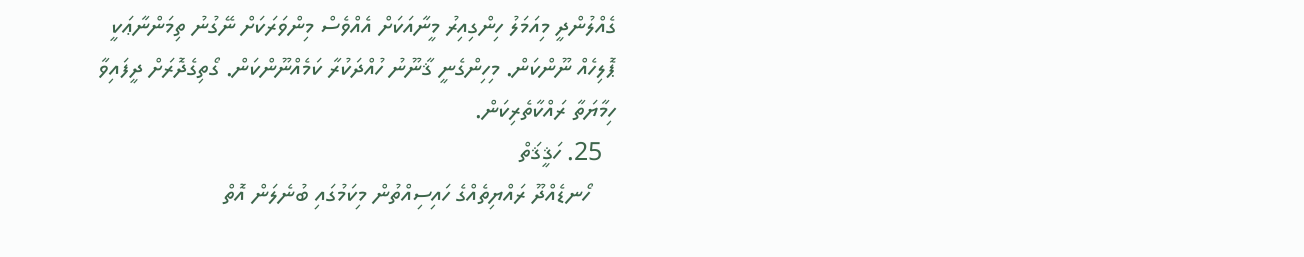ގެއްލުންދީ މިއަމަލު ހިންގިއިރު މީނާއަކަށް އެއްވެސް މިންވަރަކަށް ނޭގުނު ތިމަންނާޢަކީ ޕޮލިހެއް ނޫންކަން. މިހިންގެނީ ޤާނޫނު ހުއްދަކުރާ ކަމެއްނޫންކަން. ގޯތިގެދޮރަށް ދީފައިވާ ހިމާޔަތާ ރައްކާތެރިކަން.
  25. ހަޤީޤަތް
    ހޯނޑެއްދޫ ރައްޔިތެއްގެ ހައިސިއްތުން މިކަމުގައި ބުނެލަން އޮތް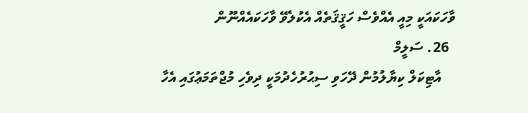ވާހަކައަކީ މިއީ އެއްވެސް ހަޤީޤަތެއް އެކުލެވޭ ވާހަކައެއްނޫން
  26. ސަލީމް
    އާޓިކަލް ކިޔާލުމުން ދޭހަވި ސިޙުރުހެދުމަކީ ދިވެހި މުޖްތަމަޢުގައި އެހާ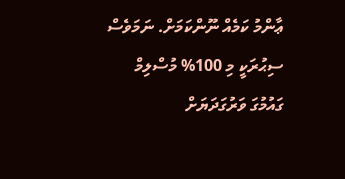ޢާންމު ކަމެއް ނޫންކަމަށް. ނަމަވެސް ސިޙުރަކީ މި 100% މުސްލިމް ގައުމުގަ ވަރުގަދަޔަށް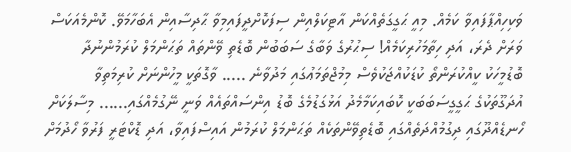ވަކިހިއްޕާފައިވާ ކަމެއް. މިއީ ޙަގީގަތެއްކަން އާޓިކަލްއިން ސިފަކޮށްދީފައިމިވާ ޙާދިސާއިން އެބަހާމަވޭ. ކޮންމެއަކަސް ވަރަށް ދެރަ، އަދި ހިތާމަހުރިކަމެއް! ސިޙުރުގެ ވަބާގެ ސަބަބުން ބޮޑެތި ވޭންތައް ތަޙަންމަލް ކުރަމުންނުދާ ބޮޑުމީހަކު ކީއްކުރަންތޯ ކުޑަކުއްޖަކުވެސް މިމުޖްތަމަޢުގައި މަދުވާނެ ..... ވާގޮތަކީ މީހުންނަށް ކުރިމަތިވާ އުދަގޫތަކުގެ ޙަގީގީސަބަބަކީ ކޮބައިކަމާމެދު އަޅުގަޑުމެގެ ބޮޑު އިންސައްތައެއް ވަނީ ނޭގުމެއްގައި...... މިސާލަކަށް ހޯނޑެއްދޫގައި ދިގުމުއްދަތެއްގައި ބޮޑެތިވޭންތަކެއް ތަޙަންމަލް ކުރަމުން އައިސްފައިވާ، އަދި ޑޮކްޓަރީ ފަރުވާ ހޯދުމަށް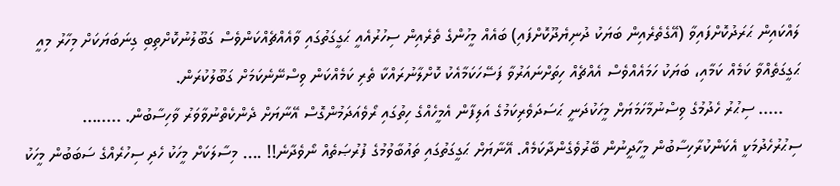ލައްކައިން ޙަރަދުކޮށްފައިވާ (އޭގެތެރެއިން ބަޔަކު ދުނިޔެދޫކޮށްފައި) ބައެއް މީހުންގެ ތެރެއިން ސިހުރުއެއީ ޙަގީގަތުގައި ވާއެއްޗެއްކަންވެސް ގަބޫލުނުކޮށްތިބި ގިނަބަޔަކަށް މިހާރު މިއީ ޙަގީގަތެއްވާ ކަމެއް ކަމާއި، ބަޔަކު ހަމައެއްވެސް އެއްޗެއް ހިތަށްނައަރުވާ ފަސޭހަކަމާއެކު ކޮށްލާނުރައްކާ ތެރި ކަމެއްކަން ވިސްނޭނެކަމަށް ގަބޫލުކުރަން.
    ..... ސިޙުރު ހެދުމުގެ ވިސްނުމާހަމަޔަށް މީހަކުދަނީ ޙަސަދަވެރިކަމުގެ އަލިފާން އެމީހެއްގެ ހިތުގައި ރޯވެއަދަމުންގޮސް އޭނާޔަށް ދެންކެތްނުވާވަރު ވާހިސާބުން. ........ ސިޙުރުހެދުމަކީ އެކަންކުރާހިސާބުން މީހާދީނުން ބޭރުވެގެންދާކަމެއް. އޭނާޔަށް ޙަގީގަތުގައި ތައުބާވުމުގެ ފުރުޞަތެއް ނޯވެދާނެ!! .... މިސާލަކަށް މީހަކު ހެދި ސިހުރެއްގެ ސަބަބުން މީހަކު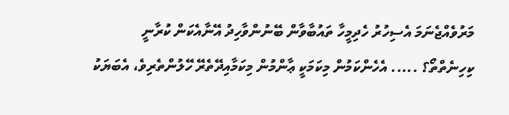މަރުވެއްޖެނަމަ އެސިހުރު ހެދިމީހާ ތައުބާވާން ބޭނުންވާހިދު އޭނާއެކަން ކުރާނީ ކިހިނެތްތޯ؟ ..... އެހެންކަމުން މިކަމަކީ ޢާންމުން މިކަމާއިދޭތެރޭ ހޭލުންތެރިވެ، އެބަޔަކު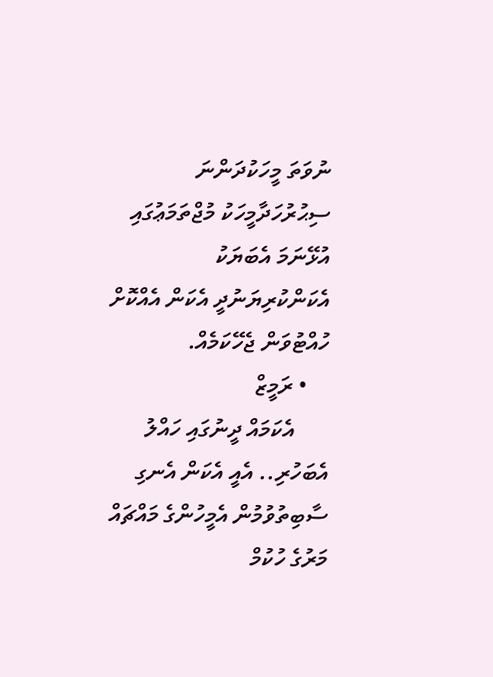ނުވަތަ މީހަކުދަންނަ ސިޙުރުހަދާމީހަކު މުޖްތަމަޢުގައި އުޅޭނަމަ އެބަޔަކު އެކަންކުރިޔަނުދީ އެކަން އެއްކޮށް ހުއްޓުވަން ޖެހޭކަމެއް.
    • ރަމީޒް
      އެކަމައް ދީނުގައި ހައްލު އެބަހުރި.. އެއީ އެކަން އެނގި ސާބިތުވުމުން އެމީހުންގެ މައްޗައް މަރުގެ ހުކުމް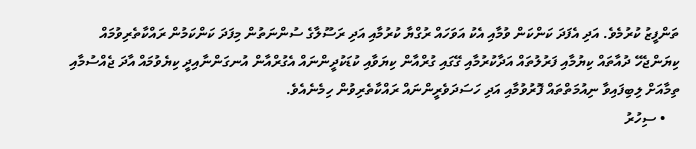ތަންފީޒު ކުރުމެވެ. އަދި އެފަދަ ކަންކަން ވުމާއި އެކު އަވަހައް ރުގްޔާ ކުރުމާއި އަދި ރަސޫލާގެ ސުންނަތުން މިފަދަ ކަންކަމުން ރައްކާތެރިވުމައް ކިޔަންޖެހޭ ދުއާތައް ކިޔުމާއި ފަރުލުތައް އަދާކުރުމާއި ގޭގައި ގުރްއާން ކިޔަވާއި ކުޑަކުދީންނައް އެގުރްއާން އުނގަންނާއިދީ ކިޔެވުމައް އާދަ ޖެއްސުމާއި ތިމާއަށް ލިބިފައިވާ ނިއުމަތްތައް ފޮރުވުމާއި އަދި ހަސަދަވެރީންނައް ރައްކާތެރިވުން ހިމެނެއެވެ.
    • ސިހުރު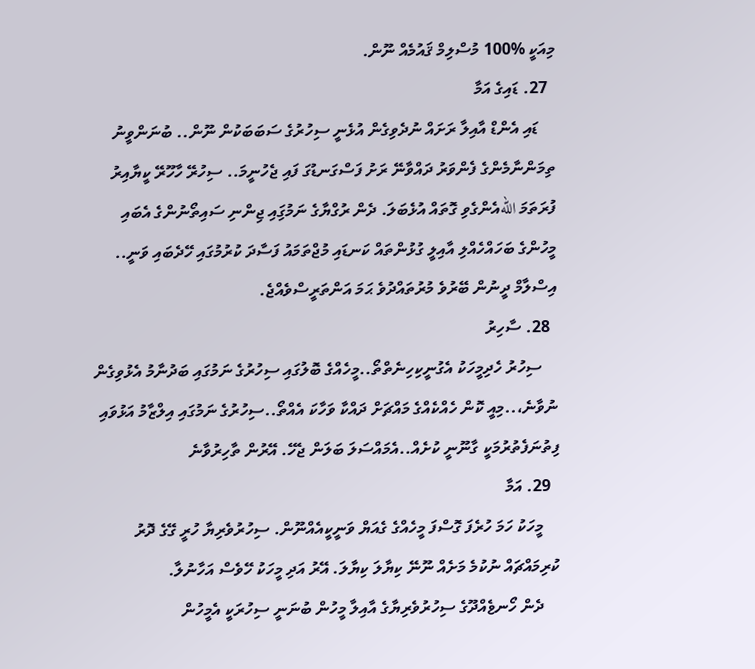މިއަކީ %100 މުސްލިމް ޤައުމެއް ނޫން.
  27. ޑައިގެ އަމާ
    ޑައި އެންޑް އާއިލާ ރަށައް ނުދެވިގެން އުޅެނީ ސިހުރުގެ ސަބަބަކުން ނޫން.. ބުނަންވީނު ތިމަންނާމެންގެ ފެންވަރު ދައްވާނޭ ރަށު ފަސްގަނޑުގަ ފައި ޖެހުނީމަ.. ސިހުރޭ ހާހޫރޭ ކީޔާއިރު ފުރަތަމަ اللهއެންގެވި ގޮތައް އުޅެބަލަ. ދެން ރުގްޔާގެ ނަމުގަިއި ޖިންނި ސައިތޯނުންގެ އެބައި މީހުންގެ ބަހައްހެއްލި އާއިލީ ގުޅުންތައް ކަނޑައި މުޖްތަމައު ފަސާދަ ކުރުމުގައި ހޭދެބައި ވަނީ.. އިސްލާމް ދީނުން ބޭރުވެ މުރުތައްދުވެ ޙަމަ އަންތަރީސްވެއްޖެ.
  28. ސާހިރު
    ސިހުރު ހެދިމީހަކު އެގުނީކިހިނެތްތޯ..މީހެއްގެ ބޮލުގައި ސިހުރުގެ ނަމުގައި ބަދުނާމު އެޅުވިގެން ނުވާނެ،..މިއީ ކޮން ހެއްކެއްގެ މައްޗަށް ދައްކާ ވަހާކަ އެއްތޯ..ސިހުރުގެ ނަމުގައި އިލްޒާމު އަޅުވައި ފިތުނަފެތުރުމަކީ ގާނޫނީ ކުށެއް..އެމައްސަލަ ބަލަން ޖެހޭ. އޭރުން ތާހިރުވާނެ
  29. އަމާ
    މީހަކު ހަމަ ހުރެފަ ގޮސްފަ މީހެއްގެ ގެއަޔް ވަނީކީއެއްނޫން. ސިހުރުވެރިޔާ ހުރީ ގޭގެ ދޮރު ކުރިމައްޗައް ނުކުމެ މަށެއް ނޫނޭ ކިޔާލަ ކިޔާލަ. އޭރު އަދި މީހަކު ހޭވެސް އަހާނުލާ.
    ދެން ހޯނޱެއްދޫގެ ސިހުރުވެރިޔާގެ އާއިލާ މީހުން ބުނަނީ ސިހުރަކީ އެމީހުން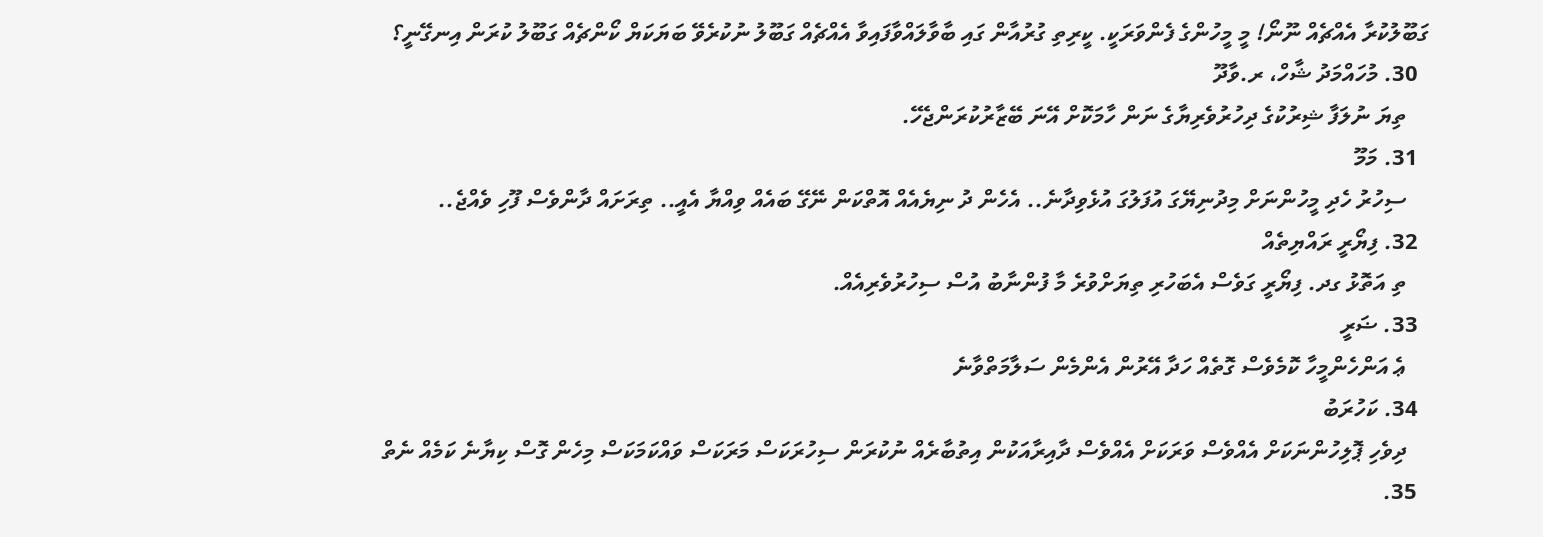ގަބޫލުކުރާ އެއްޗެއް ނޫނޯ! މީ މީހުންގެ ފެންވަރަކީ. ކީރިތި ގުރުއާން ގައި ބާވާލައްވާފައިވާ އެއްޗެއް ގަބޫލު ނުކުރެވޭ ބަޔަކަޔް ކޯންޗެއް ގަބޫލު ކުރަން އިނގޭނީ؟
  30. މުހައްމަދު ޝާހް، ރ.ވާދޫ
    ތިޔަ ނުލަފާ ޝިރުކުގެ ދިހުރުވެރިޔާގެ ނަން ހާމަކޮށް އޭނަ ބޭޒާރުކުރަންޖެހޭ.
  31. މަމޫ
    ސިހުރު ހެދި މީހުންނަށް މިދުނިޔޭގަ އުފަލުގަ އުޅެވިދާނެ.. އެހެން ދު ނިޔެއެއް އޮތްކަން ނޭގޭ ބައެއް ވިއްޔާ އެއީ.. ތިރަށައް ދާންވެސް ފޫހި ވެއްޖެ..
  32. ފިޔޯރީ ރައްޔިތެއް
    ތި އަތޮޅު ގދ. ފިޔޯރީ ގަވެސް އެބަހުރި ތިޔަށްވުރެ މާ ފުންނާބު އުސް ސިހުރުވެރިއެއް.
  33. ޟަރީ
    ޢެ އަންހެންމީހާ ކޮމެވެސް ގޮތެއް ހަދާ އޭރުން އެންމެން ސަލާމަތްވާނެ
  34. ކަހުރަބު
    ދިވެހި ޕޮލިހުންނަކަށް އެއްވެސް ވަރަކަށް އެއްވެސް ދާއިރާއަކުން އިތުބާރެއް ނުކުރަން ސިހުރަކަސް މަރަކަސް ވައްކަމަކަސް މިހެން ގޮސް ކިޔާނެ ކަމެއް ނެތް
  35.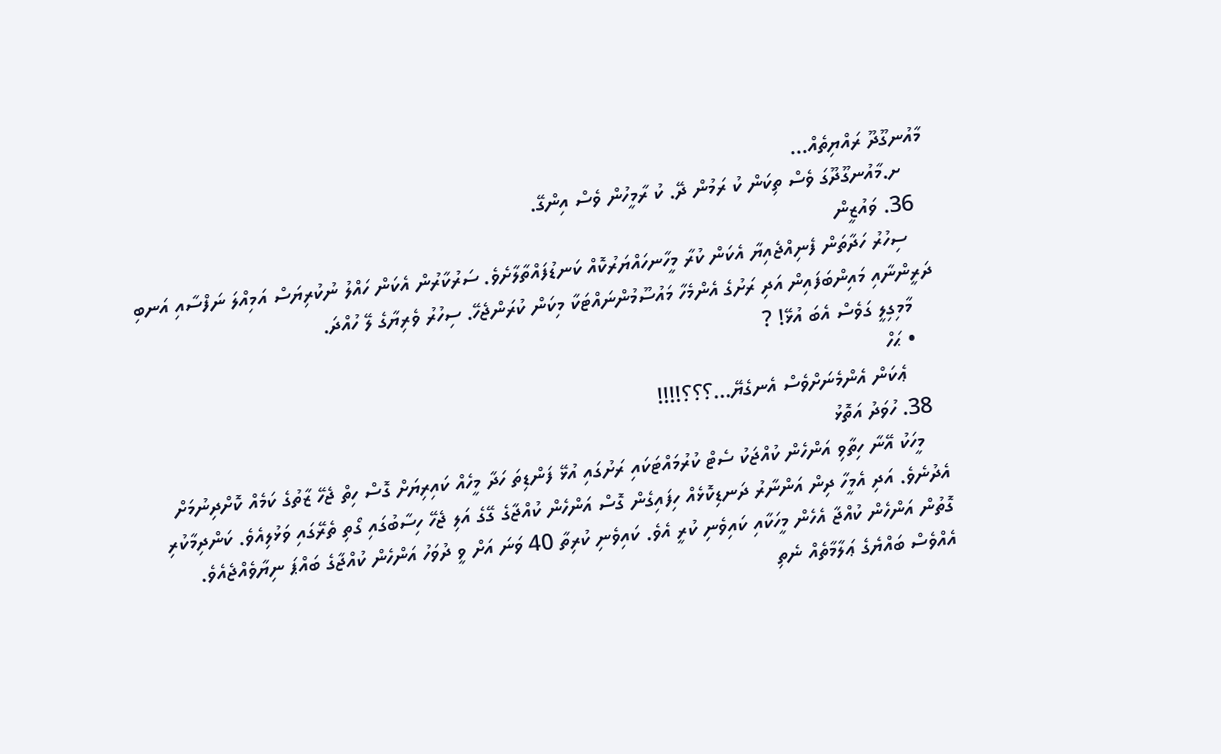މާއުނގޫދޫ ރައްޔިތެއް...
    ށ.މާއުނގޫދޫގަ ވެސް ތިކަން ކު ރަމުން ދޭ. ކު ރާމީހުން ވެސް އިންގޭ.
  36. ވައުޒީން
    ސިހުރު ހަދާތަން ފެނިއްޖެއިޔާ އެކަން ކުރާ މީހާނހައްޔަރުކޮއް ކަނޑުފައްތާލާށެވެ. ސަރުކާރުން އެކަން ހައްލު ނުކުރިޔަސް އަމިއްލަ ނަފްސާއި އަނބި ދަރީންނާއި މައިންބަފައިން އަދި ރަށުގެ އެންމެހާ މައުސޫމުންނައްޓަކާ މިކަން ކުރަންޖެހޭ. ސިހުރު ވެރިޔާގެ ލޭ ހުއްދަ.
    މާމިގިލީ ގަވެސް އެބަ އުޅޭ! ?
    • ޙަހް
      ޢެކަން އެންމެނަށްވެސް އެނގެޔޭ...؟؟؟!!!!
  38. ހުވަދު އަތޮޅު
    މީހަކު އޭނާ ހިތާވި އަންހެން ކުއްޖަކު ސެޓް ކުރުމައްޓަކައި ރަށުގައި އުޅޭ ފަންޑިތަ ހަދާ މީހެއް ކައިރިޔަށް ގޮސް ހިތް ޖެހޭ ޒާތުގެ ކަމެއް ކޮށްދިނުމަށް އެދުނެވެ. އަދި އެމީހާ ދިން އަންނާރު ދަނޑިކޮޅެއް ހިފައިގެން ގޮސް އަންހެން ކުއްޖާގެ ގޭގެ އަލި ޖެހޭ ހިސާބުގައި ގޯތި ތެރޭގައި ވަޅުލިއެވެ. ކަންދިމާކުރި ގޮތުން އަންހެން ކުއްޖާ އެހެން މީހަކާއި ކައިވެނި ކުރީ އެވެ. ކައިވެނި ކުރިތާ 40 ވަނަ އަށް ވީ ދުވަހު އަންހެން ކުއްޖާގެ ބައްޕަ ނިޔާވެއްޖެއެވެ. އެއްވެސް ބައްޔެގެ ޢަލާމާތެއް ނެތި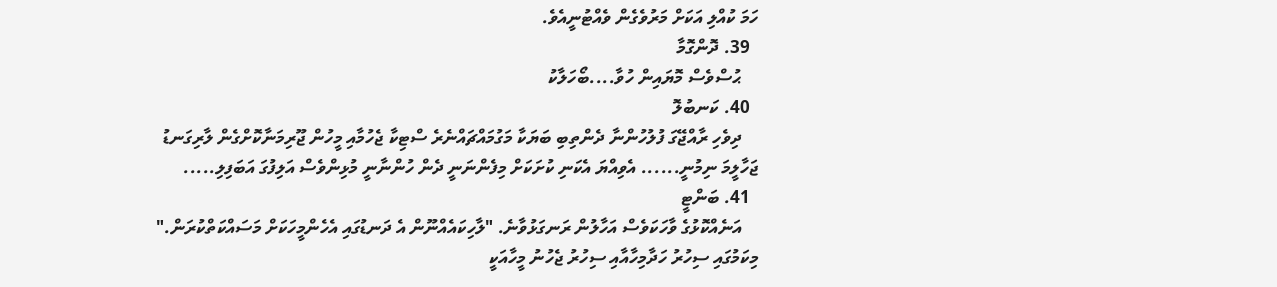ހަމަ ކުއްލި އަކަށް މަރުވެގެން ވެއްޓުނީއެވެ.
  39. ދޮންގޮމާ
    ޙުސްވެސް މޮޔައިން ހުވާ....ބޯހަލާކު
  40. ކަނބުލޮ
    ދިވެހި ރާއްޖޭގަ ފުލުހުންނާ ދެންތިބި ބަޔަކާ މަގުމައްޗައްނެރެ ސްޓިކާ ޖެހުމާއި މީހުން ޖޫރިމަނާކޮށްގެން ލާރިގަނޑު ޖަހާލީމަ ނިމުނީ...... އެވިއްޔަ އެކަނި ކުށަކަށް މިފެންނަނީ ދެން ހުންނާނީ މުޅިންވެސް އަލިފުގަ އަބަފިލި.....
  41. ބަންޓީ
    އަނެއްކޮޅުގެ ވާހަކަވެސް އަހާލުން ރަނގަޅުވާނެ. "ލާހިކައެއްނޫން އެ ދަނޑުގައި އެހެންމީހަކަށް މަސައްކަތްކުރަން." މިކަމުގައި ސިހުރު ހަދާމިހާއާއި ސިހުރު ޖެހުނު މީހާއަކީ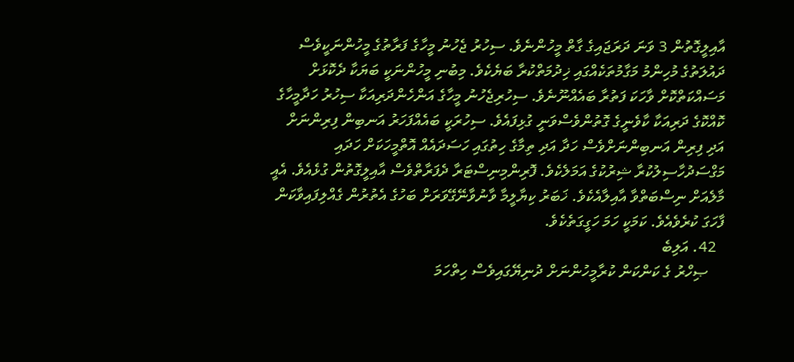އާއިލީގޮތުން 3 ވަނަ ދަރަޖައިގެ ގާތް މީހުންނެވެ. ސިހުރު ޖެހުނު މީހާގެ ފަރާތުގެ މީހުންނަކީވެސް ދައުލަތުގެ މުހިންމު މަގާމުތަކެއްގައި ޚިދުމަތްކުރާ ބަޔެކެވެ. މިބުނި މީހުންނަކީ ބަޔަކާ ދެކޮޅަށް މަސައްކަތްކޮށް ވާހަކަ ފަތުރާ ބައެއްނޫނެވެ. ސިހުރިޖެހުނު މީހާގެ އަންހެންދަރިއަކާ ސިހުރު ހަދާމީހާގެ ކޮއްކޮގެ ދަރިއަކާ ކާވެނީގެ ގޮތުންވެސްވަނީ ގުޅިފައެވެ. ސިހުރަކީ ބައެއްފަހަރު އަނބިން ފިރިންނަށް އަދި ފިރިން އަނބިންނަށްވެސް ހަދާ އަދި ތިމާގެ ހިތުގައި ހަސަދައެއް އޮތްމީހަކަށް ހަދައި މަގްސަދުހާސިލުކުރާ ޝިރުކުގެ އަމަލެކެވެ. ފޮރިންމިނިސްޓަރާ ދެފަރާތްވެސް އާއިލީގޮތުން ގުޅެއެވެ. އެއީ މާލެއަށް ނިސްބަތްވާ އާއިލާއެކެވެ. ޚަބަރު ކިޔާލީމާ ވާނުވާނޭގޭވަރަށް ބަހުގެ އެތުރުން ގެއްލިފައިވާކަން ފާހަގަ ކުރެވެއެވެ. ކަމަކީ ހަމަ ހަގީގަތެކެވެ.
  42. އަލިބެ
    ޞިހްރު ގެ ކަންކަން ކުރާމީހުންނަށް ދުނިޔޭގައިވެސް ހިތްހަމަ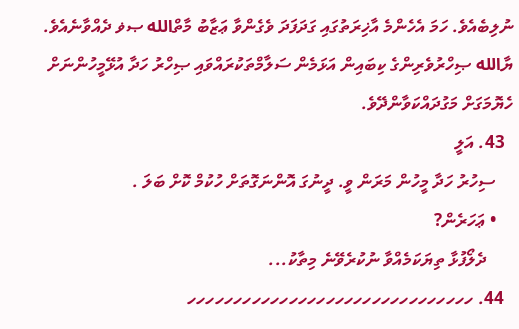ނުލިބެއެވެ. ހަމަ އެހެންމެ އާޚިރަތުގައި ގަދަފަދަ ވެގެންވާ ޢަޒާބު މާތްالله ޞޥ ދެއްވާނެއެވެ. ޔާالله ޞިހްރުވެރިންގެ ކިބައިން އަޅަމެން ސަލާމްތަކުރައްވައި ޞިހްރު ހަދާ އުޅޭމީހުންނަށް ހެޔޮމަގަށް މަގުދައްކަވާންދޭވެ.
  43. އަލީ
    ސިހުރު ހަދާ މީހުން މަރަން ވީ. ދީނުގަ އޮންނަގޮތަށް ހުކުމް ކޮށް ބަލަ .
    • ޢަހަރެން?
      ދެލޯފުޅާ ތިޔަކަމެއްވާ ނުކުރެވޭނެ މިތާކު...
  44. ހހހހހހހހހހހހހހހހހހހހހހހހހހހހހހހ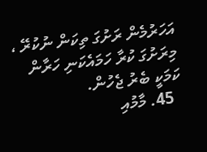އަހަރުމެން ރަށުގަ ތިކަން ނުކުރޭ ، މިރަށުގަ ކުރާ ހަމައެކަނި ހަރާން ކަމަކީ ބެރު ޖެހުން.
  45. މާމުއި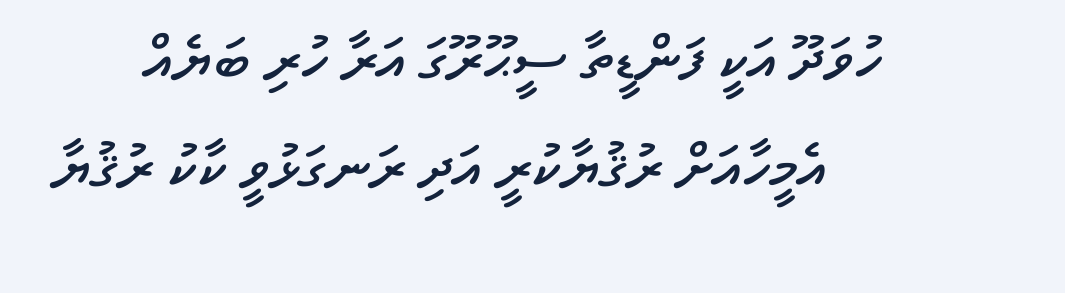ހުވަދޫ އަކީ ފަންޑީތާ ސީޙޫރޫގަ އަރާ ހުރި ބަޔެއް
    އެމީހާއަށް ރުޤުޔާކުރީ އަދި ރަނގަޅުވީ ކާކު ރުޤުޔާ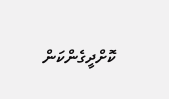ކޮށްދީގެންކަން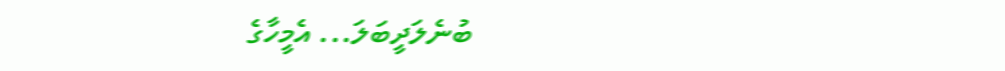ބުނެލަދީބަލަ... އެމީހާގެ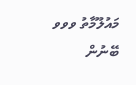މައުލޫމާތު ވވވ ބޭނުން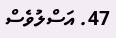47. އަސްލުވެސް